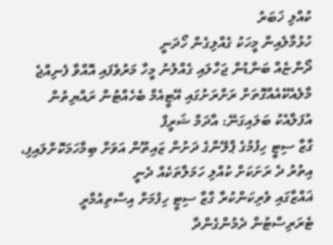ކުއްލި ޚަބަރު
ހުޅުމާލެއިން މީހަކު ގެއްލިގެން ހޯދަނީ
ދޯންޏެއް ބަންޑުން ޖަހާލައި ގެއްލުނު މީހާ މަރުވެފައި އޮއްވާ ފެނިއްޖެ
މާލެއެކޭއެއްގޮތަށް ރަށްރަށުގައި އޭޓީއެމް ބެހެއްޓުން ރައްޔިތުން އުފަލާއެކު ބަލައިގަނޭ: އާދަމް ޝަރީފް
ގާޒާ ސިޓީ ހިފުމުގެ ޕްލޭންގެ ދަށުން ޒައިތޫން އަވަށް ބިމާހަމަކޮށްލައިފި، އިތުރު ދެ ރަށަކަށް ކުއްލި ހަމަލާތަކެއް ދެނީ
ޣައްޒާގައި ވެރިކަންކުރާ ގާޒާ ސިޓީ ހިފުމަށް އިސްތިއުމާރީ ޓެރަރިސްޓުން ދެމުންގެންދާ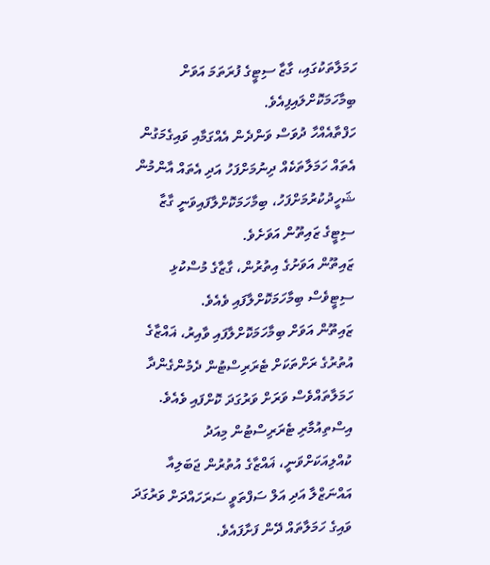ހަމަލާތަކުގައި، ގާޒާ ސިޓީގެ ފުރަތަމަ އަވަށް ބިމާހަމަކޮށްލައިފިއެވެ.
ހަފްތާއެއްހާ ދުވަސް ވަންދެން އެއްގަމާއި ވައިގެމަގުން އެތައް ހަމަލާތަކެއް ދިނުމަށްފަހު އަދި އެތައް އާންމުން ޝަހީދުކުރުމަށްފަހު، ބިމާހަމަކޮށްލާފައިވަނީ ގާޒާ ސިޓީގެ ޒައިތޫން އަވަށެވެ.
ޒައިތޫން އަވަށުގެ އިތުރުން، ގާޒާގެ މުސްކުޅި ސިޓީވެސް ބިމާހަމަކޮށްލާފައި ވެއެވެ.
ޒައިތޫން އަވަށް ބިމާހަމަކޮށްލާފައި ވާއިރު، ޣައްޒާގެ އުތުރުގެ ރަށްތަކަށް ޓެރަރިސްޓުން ދެމުންގެންދާ ހަމަލާތައްވެސް ވަރަށް ވަރުގަދަ ކޮށްފައި ވެއެވެ.
އިސްތިއުމާރި ޓެރަރިސްޓުން މިއަދު ކުއްލިއަކަށްވަނީ، ޣައްޒާގެ އުތުރުން ޖަބަލިއާ އައްނަޒްލާ އަދި އަލް ސަފްތަވީ ސަރަހައްދަށް ވަރުގަދަ ވައިގެ ހަމަލާތައް ދޭން ފަށާފައެވެ.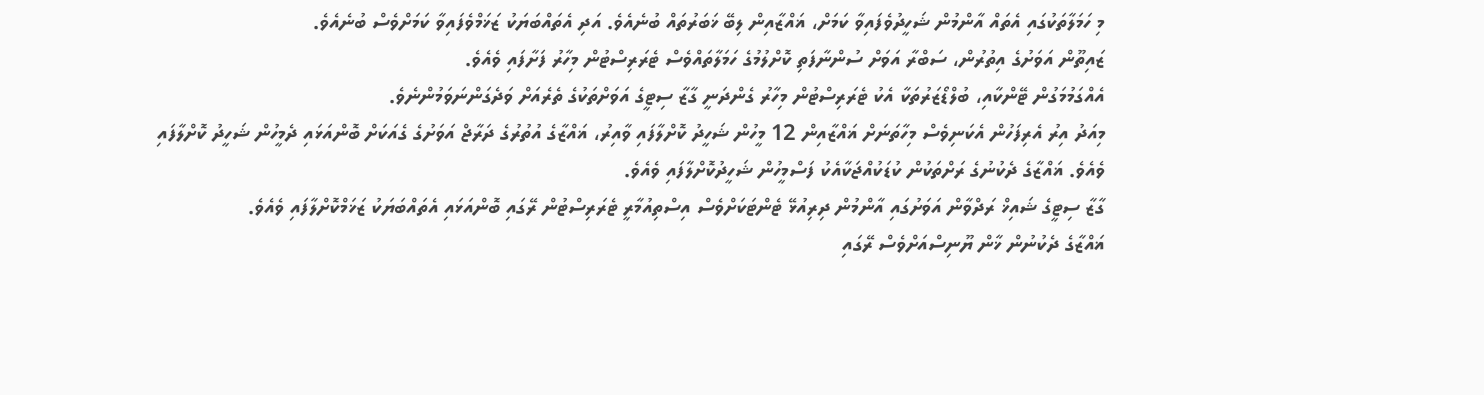މި ހަމަލާތަކުގައި އެތައް އާންމުން ޝަހީދުވެފައިވާ ކަމަށް، ޣައްޒާއިން ލިބޭ ޚަބަރުތައް ބުނެއެވެ. އަދި އެތައްބަޔަކު ޒަޚަމްވެފައިވާ ކަމަށްވެސް ބުނެއެވެ.
ޒައިތޫން އަވަށުގެ އިތުރުން، ސަބްރާ އަވަށް ސުންނާފަތި ކޮށްލުމުގެ ހަމަލާތައްވެސް ޓެރަރިސްޓުން މިހާރު ފަށާފައި ވެއެވެ.
އެއްގަމުމަގުން ޓޭންކާއި، ބުލްޑޯޒަރުތަކާ އެކު ޓެރަރިސްޓުން މިހާރު ގެންދަނީ ގާޒާ ސިޓީގެ އަވަށްތަކުގެ ތެރެއަށް ވަދެގަންނަވަމުންނެވެ.
މިއަދު އިރު އެރިފަހުން އެކަނިވެސް މިހާތަނަށް ޣައްޒާއިން 12 މީހުން ޝަހީދު ކޮށްލާފައި ވާއިރު، ޣައްޒާގެ އުތުރުގެ ދަރާޖް އަވަށުގެ ގެއަކަށް ބޮންއަޅައި ދެމީހުން ޝަހީދު ކޮށްލާފައި ވެއެވެ. ޣައްޒާގެ ދެކުނުގެ ރަށްތަކުން ކުޑަކުއްޖަކާއެކު ފަސްމީހުން ޝަހީދުކޮށްލާފައި ވެއެވެ.
ގާޒާ ސިޓީގެ ޝައިޚް ރަދްވާން އަވަށުގައި އާންމުން ދިރިއުޅޭ ޓެންޓަކަށްވެސް އިސްތިއުމާރީ ޓެރަރިސްޓުން ރޭގައި ބޮންއަޅައި އެތައްބަޔަކު ޒަޚަމްކޮށްލާފައި ވެއެވެ.
ޣައްޒާގެ ދެކުނުން ޚާން ޔޫނިސްއަށްވެސް ރޭގައި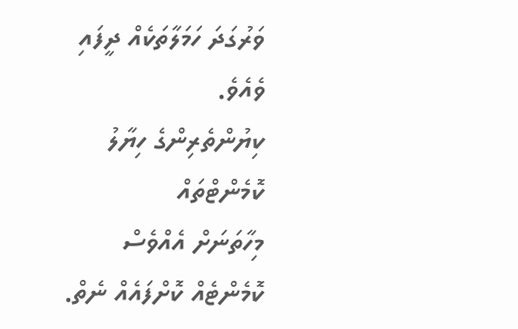ވަރުގަދަ ހަމަލާތަކެއް ދީފައި ވެއެވެ.
ކިޔުންތެރިންގެ ހިޔާލު
ކޮމެންޓްތައް
މިހާތަނަށް އެއްވެސް ކޮމެންޓެއް ކޮށްފައެއް ނެތް.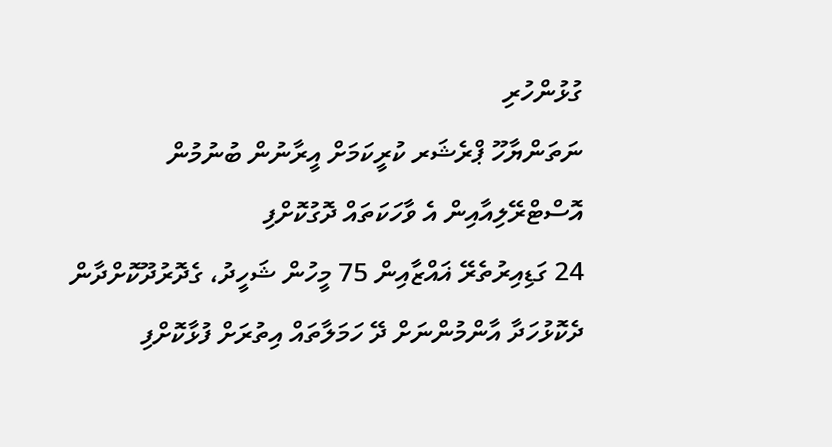ގުޅުންހުރި
ނަތަންޔާހޫ ޕްރެޝަރ ކުރީކަމަށް އީރާނުން ބުނުމުން އޮސްޓްރޭލިއާއިން އެ ވާހަކަތައް ދޮގުކޮށްފި
24 ގަޑިއިރުތެރޭ ޣައްޒާއިން 75 މީހުން ޝަހީދު، ގެދޮރުދޫކޮށްދާން ދެކޮޅުހަދާ އާންމުންނަށް ދޭ ހަމަލާތައް އިތުރަށް ފުޅާކޮށްފި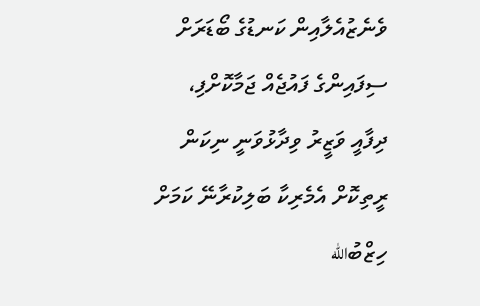ވެނެޒުއެލާއިން ކަނޑުގެ ބޯޑަރަށް ސިފައިންގެ ފައުޖެއް ޖަމާކޮށްފި، ދިފާއީ ވަޒީރު ވިދާޅުވަނީ ނިކަން ރީތިކޮށް އެމެރިކާ ބަލިކުރާނޭ ކަމަށް
ހިޒްބުالله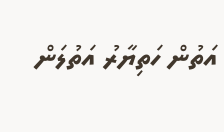އަތުން ހަތިޔާރު އަތުލަން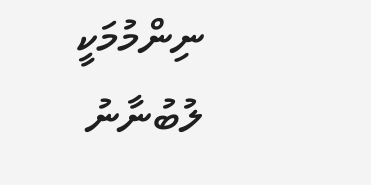ނިންމުމަކީ ލުބުނާނު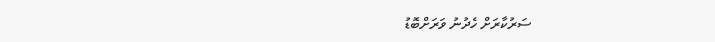ސަރުކާރަށް ހެދުނު ވަރަށްބޮޑު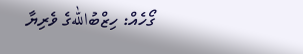ގޯހެއް: ހިޒްބުاللهގެ ވެރިޔާ